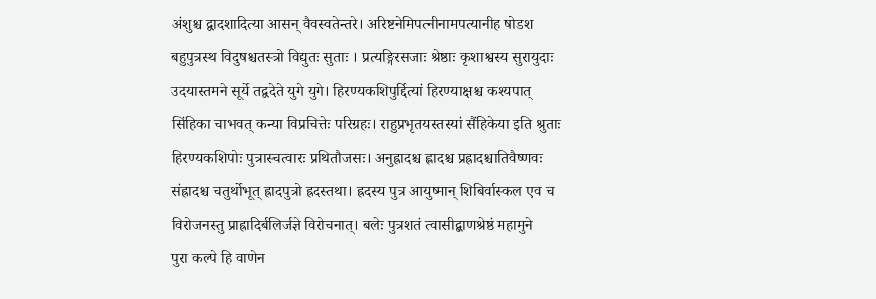अंशुश्च द्वादशादित्या आसन् वैवस्वतेन्तरे। अरिष्टनेमिपत्नीनामपत्यानीह षोडश
बहुपुत्रस्थ विदुषश्चतस्त्रो विद्युतः सुताः । प्रत्यङ्गिरसजाः श्रेष्ठाः कृशाश्वस्य सुरायुदाः
उदयास्तमने सूर्ये तद्वदेते युगे युगे। हिरण्यकशिपुर्द्दित्यां हिरण्याक्षश्च कश्यपात्
सिंहिका चाभवत् कन्या विप्रचित्तेः परिग्रहः। राहुप्रभृतयस्तस्यां सैंहिकेया इति श्रुताः
हिरण्यकशिपोः पुत्रास्चत्वारः प्रथितौजसः। अनुह्रादश्च ह्लादश्च प्रह्रादश्चातिवैष्णवः
संह्रादश्च चतुर्थोभूत् ह्रादपुत्रो ह्रदस्तथा। ह्रदस्य पुत्र आयुष्मान् शिबिर्वास्कल एव च
विरोजनस्तु प्राह्रादिर्बलिर्जज्ञे विरोचनात्। बलेः पुत्रशतं त्वासीद्बाणश्रेष्ठं महामुने
पुरा कल्पे हि वाणेन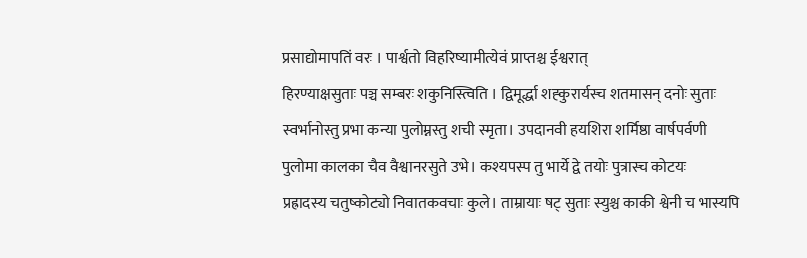प्रसाद्योमापतिं वरः । पार्श्वतो विहरिष्यामीत्येवं प्राप्तश्च ईश्वरात्
हिरण्याक्षसुताः पञ्च सम्बरः शकुनिस्त्विति । द्विमूर्द्धा शह्कुरार्यस्च शतमासन् दनोः सुताः
स्वर्भानोस्तु प्रभा कन्या पुलोम्नस्तु शची स्मृता। उपदानवी हयशिरा शर्मिष्ठा वार्षपर्वणी
पुलोमा कालका चैव वैश्वानरसुते उभे। कश्यपस्प तु भार्ये द्वे तयोः पुत्रास्च कोटयः
प्रह्रादस्य चतुष्कोट्यो निवातकवचाः कुले। ताम्रायाः षट् सुताः स्युश्च काकी श्वेनी च भास्यपि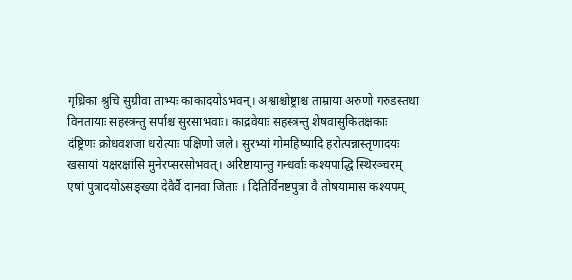गृध्रिका श्रुचि सुग्रीवा ताभ्यः काकादयोऽभवन्। अश्वाश्चोष्ट्राश्च ताम्राया अरुणो गरुडस्तथा
विनतायाः सहस्त्रन्तु सर्पाश्च सुरसाभवाः। काद्रवेयाः सहस्त्रन्तु शेषवासुकितक्षकाः
दंष्ट्रिणः क्रोधवशजा धरोत्याः पक्षिणो जले। सुरभ्यां गोमहिष्यादि हरोत्पन्नास्तृणादयः
खसायां यक्षरक्षांसि मुनेरप्सरसोभवत्। अरिष्टायान्तु गन्धर्वाः कश्यपाद्धि स्थिरञ्चरम्
एषां पुत्रादयोऽसङ्ख्या देवैर्वै दानवा जिताः । दितिर्विनष्टपुत्रा वै तोषयामास कश्यपम्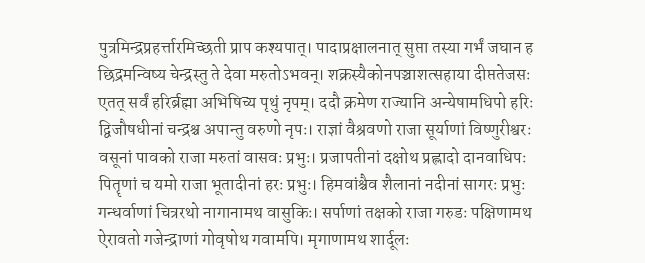पुत्रमिन्द्रप्रहर्त्तारमिच्छती प्राप कश्यपात्। पादाप्रक्षालनात् सुप्ता तस्या गर्भं जघान ह
छिद्रमन्विष्य चेन्द्रस्तु ते देवा मरुतोऽभवन्। शक्रस्यैकोनपञ्चाशत्सहाया दीप्ततेजसः
एतत् सर्वं हरिर्ब्रह्मा अभिषिच्य पृथुं नृपम्। ददौ क्रमेण राज्यानि अन्येषामधिपो हरिः
द्विजौषधीनां चन्द्रश्च अपान्तु वरुणो नृपः। राज्ञां वैश्रवणो राजा सूर्याणां विष्णुरीश्वरः
वसूनां पावको राजा मरुतां वासवः प्रभुः। प्रजापतीनां दक्षोथ प्रह्लादो दानवाधिपः
पितॄणां च यमो राजा भूतादीनां हरः प्रभुः। हिमवांश्चैव शैलानां नदीनां सागरः प्रभुः
गन्धर्वाणां चित्ररथो नागानामथ वासुकिः। सर्पाणां तक्षको राजा गरुडः पक्षिणामथ
ऐरावतो गजेन्द्राणां गोवृषोथ गवामपि। मृगाणामथ शार्दूलः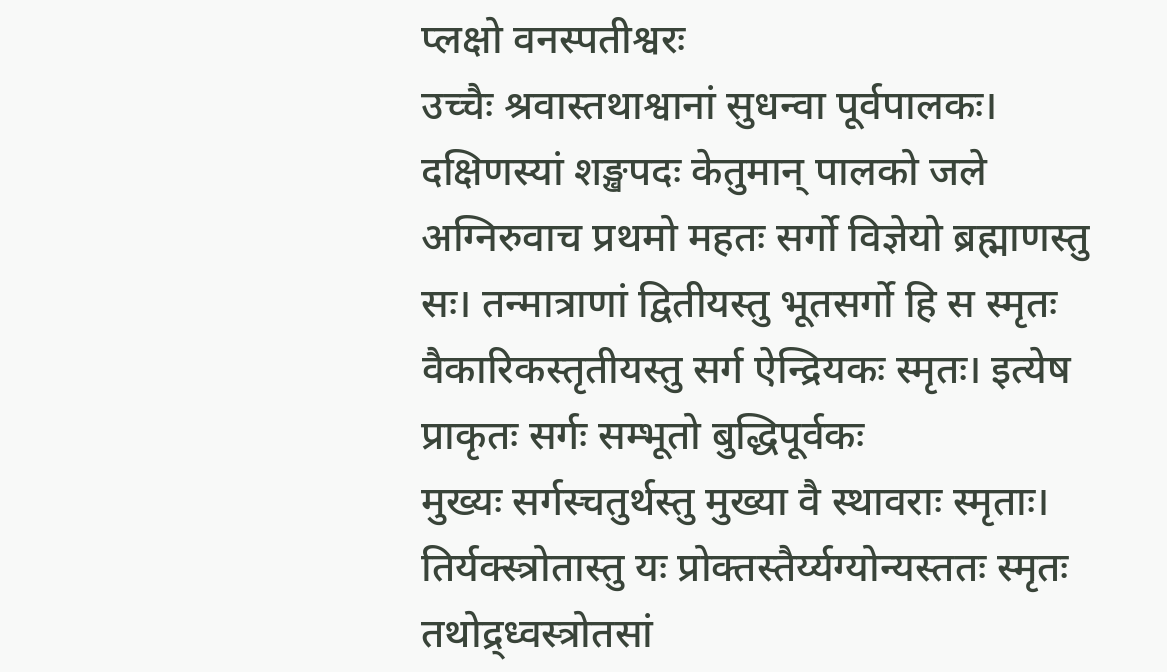प्लक्षो वनस्पतीश्वरः
उच्चैः श्रवास्तथाश्वानां सुधन्वा पूर्वपालकः। दक्षिणस्यां शङ्खपदः केतुमान् पालको जले
अग्निरुवाच प्रथमो महतः सर्गो विज्ञेयो ब्रह्माणस्तु सः। तन्मात्राणां द्वितीयस्तु भूतसर्गो हि स स्मृतः
वैकारिकस्तृतीयस्तु सर्ग ऐन्द्रियकः स्मृतः। इत्येष प्राकृतः सर्गः सम्भूतो बुद्धिपूर्वकः
मुख्यः सर्गस्चतुर्थस्तु मुख्या वै स्थावराः स्मृताः। तिर्यक्स्त्रोतास्तु यः प्रोक्तस्तैर्य्यग्योन्यस्ततः स्मृतः
तथोद्र्ध्वस्त्रोतसां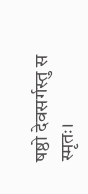षष्ठो देवसर्गस्तु स स्मृतः।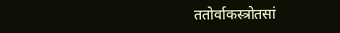ततोर्वाकस्त्रोतसां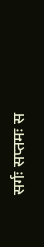सर्गः सप्तमः स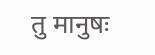तु मानुषः